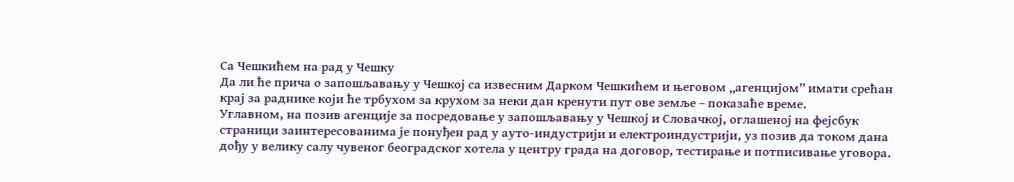Са Чешкићем на рад у Чешку
Да ли ће прича о запошљавању у Чешкој са извесним Дарком Чешкићем и његовом „агенцијом” имати срећан крај за раднике који ће трбухом за крухом за неки дан кренути пут ове земље – показаће време.
Углавном, на позив агенције за посредовање у запошљавању у Чешкој и Словачкој, оглашеној на фејсбук страници заинтересованима је понуђен рад у ауто-индустрији и електроиндустрији, уз позив да током дана дођу у велику салу чувеног београдског хотела у центру града на договор, тестирање и потписивање уговора.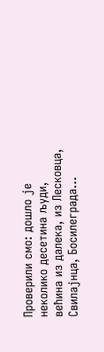Проверили смо: дошло је неколико десетина људи, већина из далека, из Лесковца, Свилајнца, Босилеграда...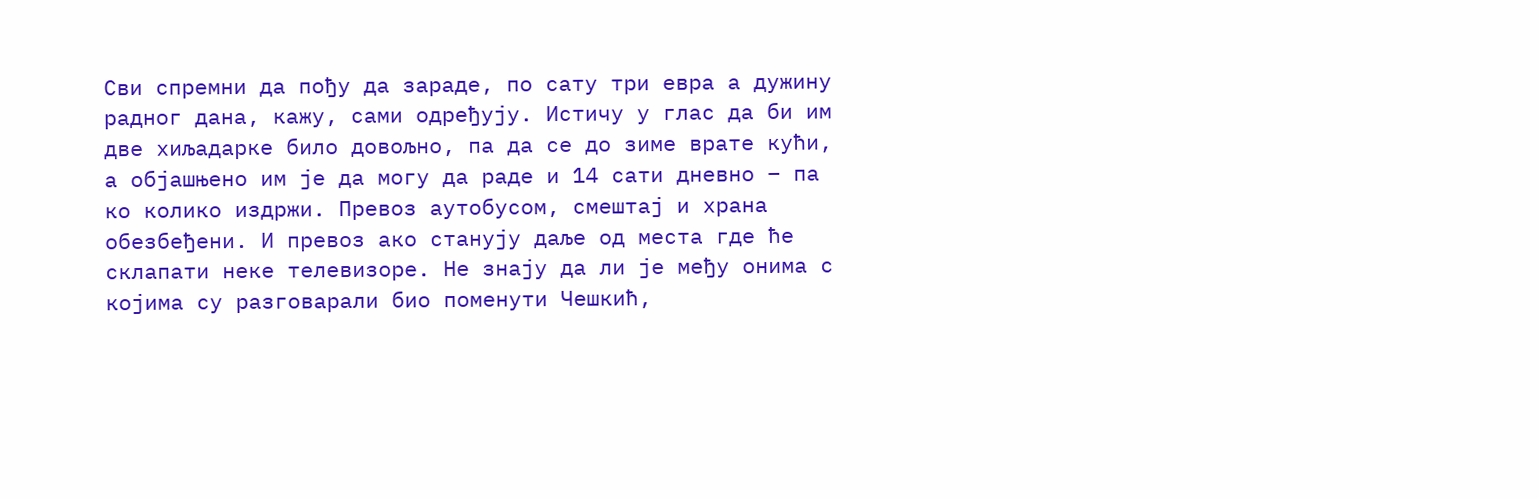Сви спремни да пођу да зараде, по сату три евра а дужину радног дана, кажу, сами одређују. Истичу у глас да би им две хиљадарке било довољно, па да се до зиме врате кући, а објашњено им је да могу да раде и 14 сати дневно – па ко колико издржи. Превоз аутобусом, смештај и храна обезбеђени. И превоз ако станују даље од места где ће склапати неке телевизоре. Не знају да ли је међу онима с којима су разговарали био поменути Чешкић,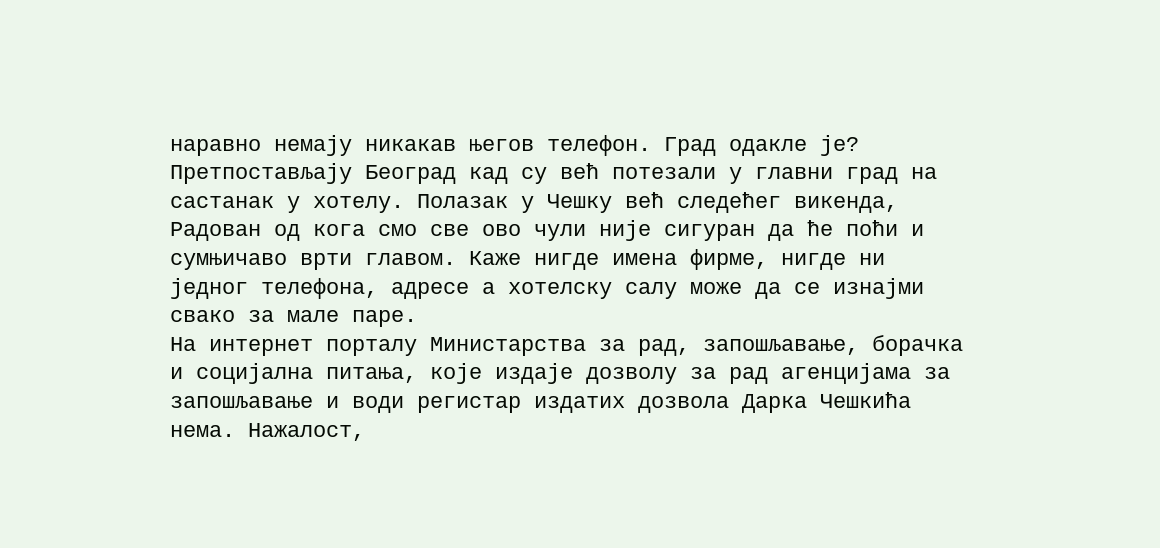наравно немају никакав његов телефон. Град одакле је? Претпостављају Београд кад су већ потезали у главни град на састанак у хотелу. Полазак у Чешку већ следећег викенда, Радован од кога смо све ово чули није сигуран да ће поћи и сумњичаво врти главом. Каже нигде имена фирме, нигде ни једног телефона, адресе а хотелску салу може да се изнајми свако за мале паре.
На интернет порталу Министарства за рад, запошљавање, борачка и социјална питања, које издаје дозволу за рад агенцијама за запошљавање и води регистар издатих дозвола Дарка Чешкића нема. Нажалост,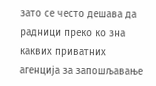зато се често дешава да радници преко ко зна каквих приватних агенција за запошљавање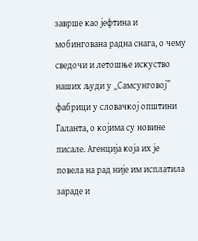заврше као јефтина и мобингована радна снага, о чему сведочи и летошње искуство наших људи у „Самсунговој” фабрици у словачкој општини Галанта, о којима су новине писале. Агенција која их је повела на рад није им исплатила зараде и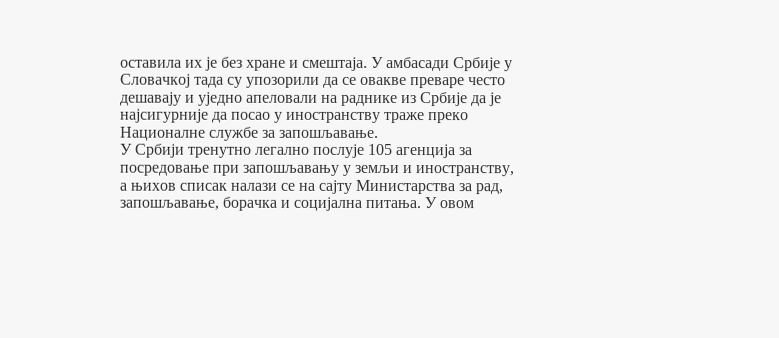оставила их је без хране и смештаја. У амбасади Србије у Словачкој тада су упозорили да се овакве преваре често дешавају и уједно апеловали на раднике из Србије да је најсигурније да посао у иностранству траже преко Националне службе за запошљавање.
У Србији тренутно легално послује 105 агенција за посредовање при запошљавању у земљи и иностранству, а њихов списак налази се на сајту Министарства за рад, запошљавање, борачка и социјална питања. У овом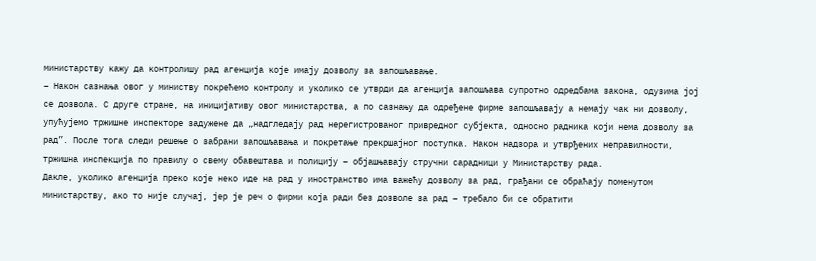министарству кажу да контролишу рад агенција које имају дозволу за запошљавање.
– Након сазнања овог у министву покрећемо контролу и уколико се утврди да агенција запошљава супротно одредбама закона, одузима јој се дозвола. С друге стране, на иницијативу овог министарства, а по сазнању да одређене фирме запошљавају а немају чак ни дозволу, упућујемо тржишне инспекторе задужене да „надгледају рад нерегистрованог привредног субјекта, односно радника који нема дозволу за рад”. После тога следи решење о забрани запошљавања и покретање прекршајног поступка. Након надзора и утврђених неправилности, тржишна инспекција по правилу о свему обавештава и полицију – објашњавају стручни сарадници у Министарству рада.
Дакле, уколико агенција преко које неко иде на рад у иностранство има важећу дозволу за рад, грађани се обраћају поменутом министарству, ако то није случај, јер је реч о фирми која ради без дозволе за рад – требало би се обратити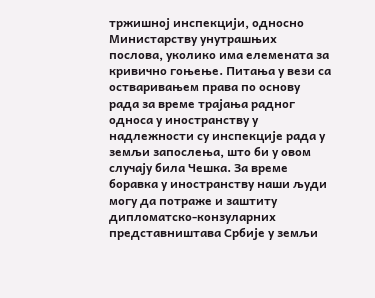тржишној инспекцији, односно Министарству унутрашњих послова, уколико има елемената за кривично гоњење. Питања у вези са остваривањем права по основу рада за време трајања радног односа у иностранству у надлежности су инспекције рада у земљи запослења, што би у овом случају била Чешка. За време боравка у иностранству наши људи могу да потраже и заштиту дипломатско-конзуларних представништава Србије у земљи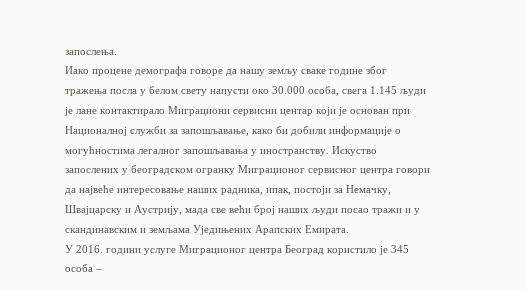запослења.
Иако процене демографа говоре да нашу земљу сваке године због тражења посла у белом свету напусти око 30.000 особа, свега 1.145 људи је лане контактирало Миграциони сервисни центар који је основан при Националној служби за запошљавање, како би добили информације о могућностима легалног запошљавања у иностранству. Искуство запослених у београдском огранку Миграционог сервисног центра говори да највеће интересовање наших радника, ипак, постоји за Немачку, Швајцарску и Аустрију, мада све већи број наших људи посао тражи и у скандинавским и земљама Уједињених Арапских Емирата.
У 2016. години услуге Миграционог центра Београд користило је 345 особа –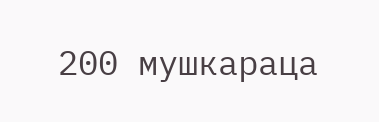200 мушкараца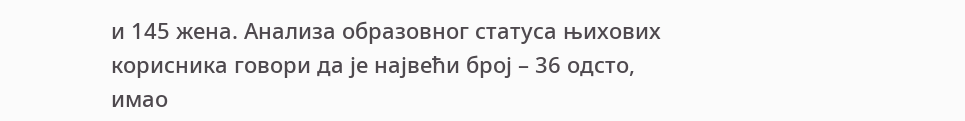и 145 жена. Анализа образовног статуса њихових корисника говори да је највећи број – 36 одсто, имао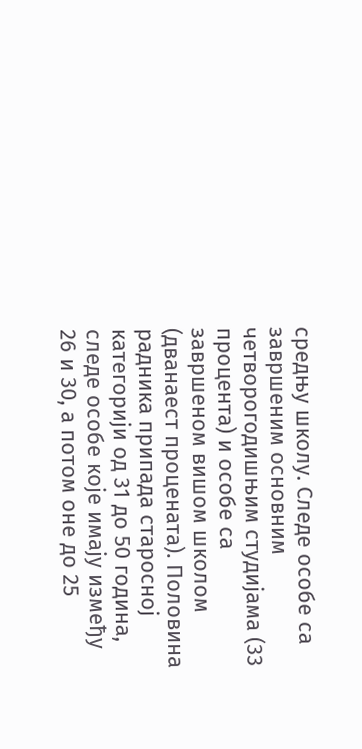средњу школу. Следе особе са завршеним основним четворогодишњим студијама (33 процента) и особе са завршеном вишом школом (дванаест процената). Половина радника припада старосној категорији од 31 до 50 година, следе особе које имају између 26 и 30, а потом оне до 25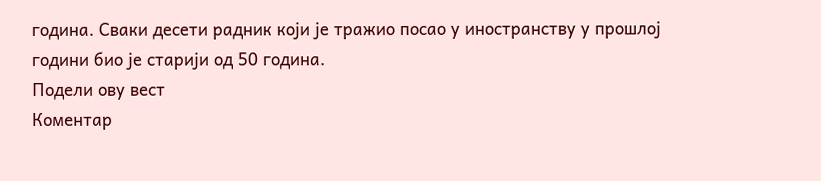година. Сваки десети радник који је тражио посао у иностранству у прошлој години био је старији од 50 година.
Подели ову вест
Комeнтар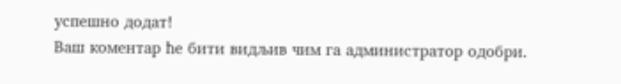успeшно додат!
Ваш комeнтар ћe бити видљив чим га администратор одобри.